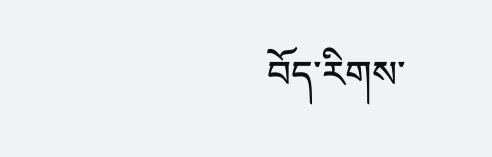བོད་རིགས་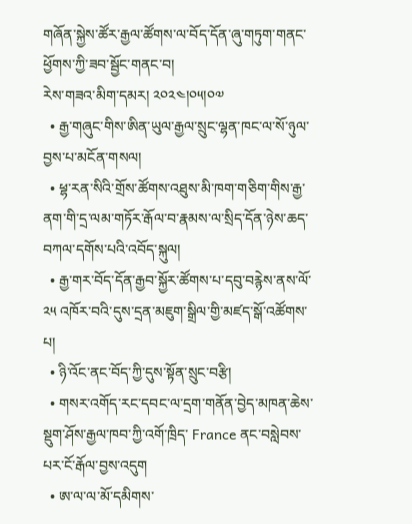གཞོན་སྐྱེས་ཚོར་རྒྱལ་ཚོགས་ལ་བོད་དོན་ཞུ་གཏུག་གནང་ཕྱོགས་ཀྱི་ཟབ་སྦྱོང་གནང་བ།
རེས་གཟའ་མིག་དམར། ༢༠༢༤།༠༥།༠༧
  • རྒྱ་གཞུང་གིས་ཨིན་ཡུལ་རྒྱལ་སྲུང་ལྷན་ཁང་ལ་སོ་ཉུལ་བྱས་པ་མངོན་གསལ།
  • ཕྷ་རན་སིའི་གྲོས་ཚོགས་འཐུས་མི་ཁག་གཅིག་གིས་རྒྱ་ནག་གི་དྲ་ལམ་གཏོར་རྒོལ་བ་རྣམས་ལ་སྲིད་དོན་ཉེས་ཆད་བཀལ་དགོས་པའི་འབོད་སྐུལ།
  • རྒྱ་གར་བོད་དོན་རྒྱབ་སྐྱོར་ཚོགས་པ་དབུ་བརྙེས་ནས་ལོ་ ༢༥ འཁོར་བའི་དུས་དྲན་མཇུག་སྒྲིལ་གྱི་མཛད་སྒོ་འཚོགས་པ།
  • ཉི་འོང་ནང་བོད་ཀྱི་དུས་སྟོན་སྲུང་བརྩི།
  • གསར་འགོད་རང་དབང་ལ་དྲག་གནོན་བྱེད་མཁན་ཆེས་སྡུག་ཤོས་རྒྱལ་ཁབ་ཀྱི་འགོ་ཁྲིད་ France ནང་བསླེབས་པར་ངོ་རྒོལ་བྱས་འདུག
  • ཨ་ལ་ལ་མོ་དམིགས་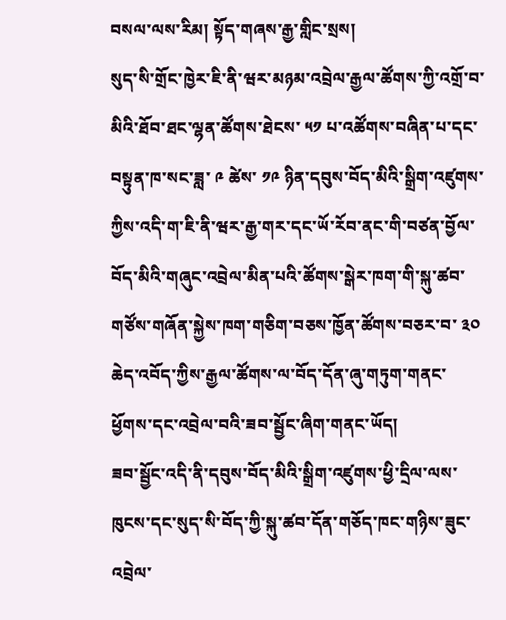བསལ་ལས་རིམ། སྟོད་གཞས་རྒྱ་གླིང་སྲས།
སུད་སི་གྲོང་ཁྱེར་ཇི་ནི་ཝར་མཉམ་འབྲེལ་རྒྱལ་ཚོགས་ཀྱི་འགྲོ་བ་མིའི་ཐོབ་ཐང་ལྷན་ཚོགས་ཐེངས་ ༥༡ པ་འཚོགས་བཞིན་པ་དང་བསྟུན་ཁ་སང་ཟླ་ ༩ ཚེས་ ༡༩ ཉིན་དབུས་བོད་མིའི་སྒྲིག་འཛུགས་ཀྱིས་འདི་ག་ཇི་ནི་ཝར་རྒྱ་གར་དང་ཡོ་རོབ་ནང་གི་བཙན་བྱོལ་བོད་མིའི་གཞུང་འབྲེལ་མིན་པའི་ཚོགས་སྒེར་ཁག་གི་སྐུ་ཚབ་གཙོས་གཞོན་སྐྱེས་ཁག་གཅིག་བཅས་ཁྱོན་ཚོགས་བཅར་བ་ ༣༠ ཆེད་འབོད་ཀྱིས་རྒྱལ་ཚོགས་ལ་བོད་དོན་ཞུ་གཏུག་གནང་ཕྱོགས་དང་འབྲེལ་བའི་ཟབ་སྦྱོང་ཞིག་གནང་ཡོད།
ཟབ་སྦྱོང་འདི་ནི་དབུས་བོད་མིའི་སྒྲིག་འཛུགས་ཕྱི་དྲིལ་ལས་ཁུངས་དང་སུད་སི་བོད་ཀྱི་སྐུ་ཚབ་དོན་གཅོད་ཁང་གཉིས་ཟུང་འབྲེལ་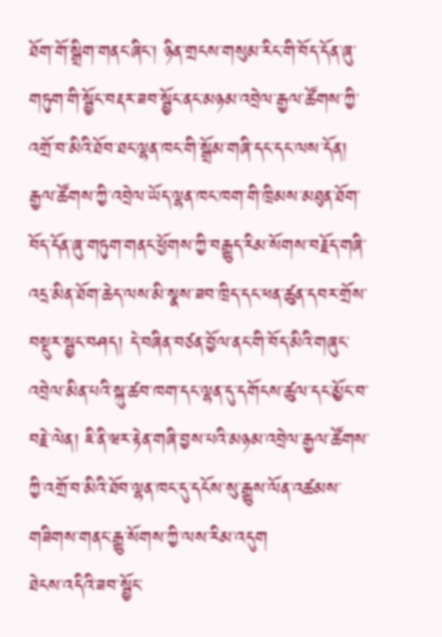ཐོག་གོ་སྒྲིག་གནང་ཞིང་། ཉིན་གྲངས་གསུམ་རིང་གི་བོད་དོན་ཞུ་གཏུག་གི་སྦྱོང་བརྡར་ཟབ་སྦྱོང་ནང་མཉམ་འབྲེལ་རྒྱལ་ཚོགས་ཀྱི་འགྲོ་བ་མིའི་ཐོབ་ཐང་ལྷན་ཁང་གི་སྒྲོམ་གཞི་དང་དང་ལས་དོན། རྒྱལ་ཚོགས་ཀྱི་འབྲེལ་ཡོད་ལྷན་ཁང་ཁག་གི་ཁྲིམས་མཐུན་ཐོག་བོད་དོན་ཞུ་གཏུག་གནང་ཕྱོགས་ཀྱི་བརྒྱུད་རིམ་སོགས་བརྗོད་གཞི་འདྲ་མིན་ཐོག་ཆེད་ལས་མི་སྣས་ཟབ་ཁྲིད་དང་ཕན་ཚུན་དབར་གྲོས་བསྡུར་སྦྱང་བཤད། དེ་བཞིན་བཙན་བྱོལ་ནང་གི་བོད་མིའི་གཞུང་འབྲེལ་མིན་པའི་སྐུ་ཚབ་ཁག་དང་ལྷན་དུ་དགོངས་ཚུལ་དང་མྱོང་བ་བརྗེ་ལེན། ཇི་ནི་ཝར་རྟེན་གཞི་བྱས་པའི་མཉམ་འབྲེལ་རྒྱལ་ཚོགས་ཀྱི་འགྲོ་བ་མིའི་ཐོབ་ལྷན་ཁང་དུ་དངོས་སུ་རྒྱུས་ལོན་འཚམས་གཟིགས་གནང་རྒྱུ་སོགས་ཀྱི་ལས་རིམ་འདུག
ཐེངས་འདིའི་ཟབ་སྦྱོང་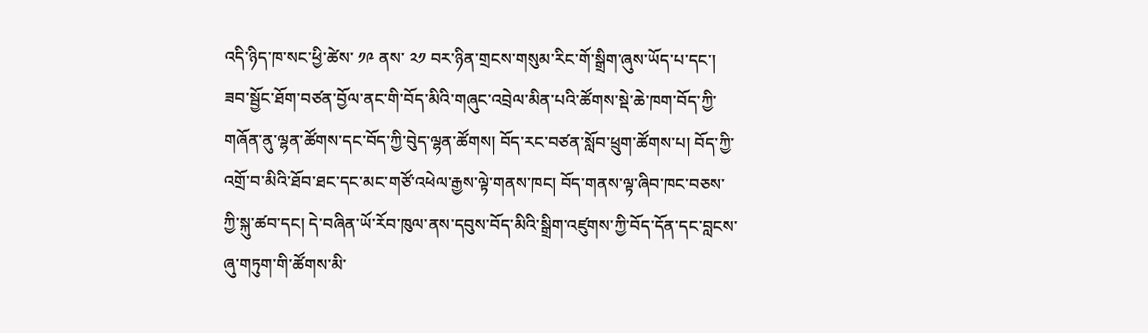འདི་ཉིད་ཁ་སང་ཕྱི་ཚེས་ ༡༩ ནས་ ༢༡ བར་ཉིན་གྲངས་གསུམ་རིང་གོ་སྒྲིག་ཞུས་ཡོད་པ་དང་། ཟབ་སྦྱོང་ཐོག་བཙན་བྱོལ་ནང་གི་བོད་མིའི་གཞུང་འབྲེལ་མིན་པའི་ཚོགས་སྡེ་ཆེ་ཁག་བོད་ཀྱི་གཞོན་ནུ་ལྷན་ཚོགས་དང་བོད་ཀྱི་བེུད་ལྷན་ཚོགས། བོད་རང་བཙན་སློབ་ཕྲུག་ཚོགས་པ། བོད་ཀྱི་འགྲོ་བ་མིའི་ཐོབ་ཐང་དང་མང་གཙོ་འཕེལ་རྒྱས་ལྟེ་གནས་ཁང། བོད་གནས་ལྟ་ཞིབ་ཁང་བཅས་ཀྱི་སྐུ་ཚབ་དང། དེ་བཞིན་ཡོ་རོབ་ཁུལ་ནས་དབུས་བོད་མིའི་སྒྲིག་འཛུགས་ཀྱི་བོད་དོན་དང་བླངས་ཞུ་གཏུག་གི་ཚོགས་མི་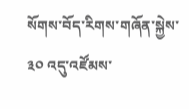སོགས་བོད་རིགས་གཞོན་སྐྱེས་ ༣༠ འདུ་འཛོམས་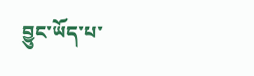བྱུང་ཡོད་པ་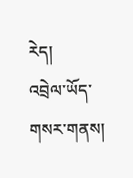རེད།
འབྲེལ་ཡོད་གསར་གནས།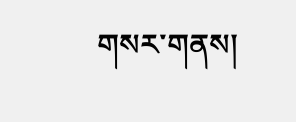གསར་གནས།